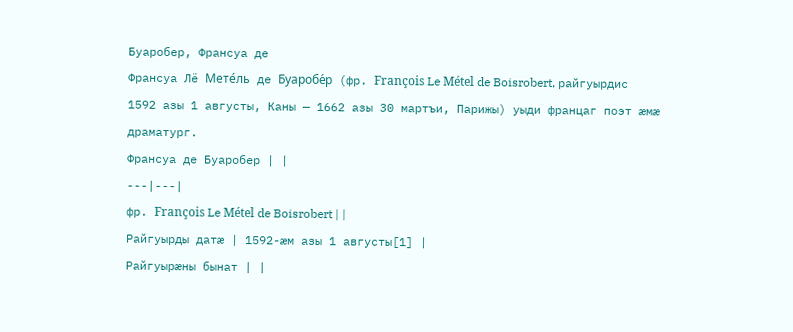Буаробер, Франсуа де
Франсуа Лё Мете́ль де Буаробе́р (фр. François Le Métel de Boisrobert, райгуырдис 1592 азы 1 августы, Каны — 1662 азы 30 мартъи, Парижы) уыди францаг поэт æмæ драматург.
Франсуа де Буаробер | |
---|---|
фр. François Le Métel de Boisrobert | |
Райгуырды датæ | 1592-æм азы 1 августы[1] |
Райгуырæны бынат | |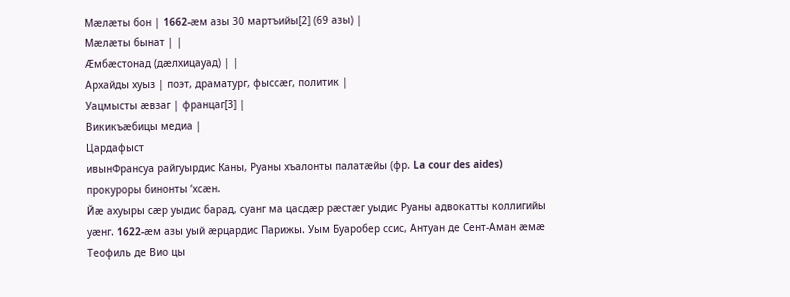Мæлæты бон | 1662-æм азы 30 мартъийы[2] (69 азы) |
Мæлæты бынат | |
Æмбæстонад (дæлхицауад) | |
Архайды хуыз | поэт, драматург, фыссæг, политик |
Уацмысты æвзаг | францаг[3] |
Викикъæбицы медиа |
Цардафыст
ивынФрансуа райгуырдис Каны, Руаны хъалонты палатæйы (фр. La cour des aides) прокуроры бинонты ’хсæн.
Йæ ахуыры сæр уыдис барад, суанг ма цасдæр рæстæг уыдис Руаны адвокатты коллигийы уæнг. 1622-æм азы уый æрцардис Парижы. Уым Буаробер ссис, Антуан де Сент-Аман æмæ Теофиль де Вио цы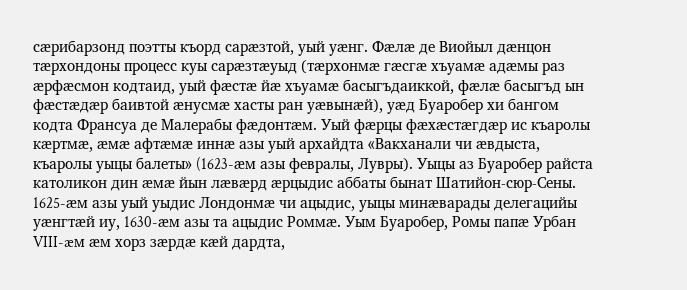сæрибарзонд поэтты къорд сарæзтой, уый уæнг. Фæлæ де Виойыл дæнцон тæрхондоны процесс куы сарæзтæуыд (тæрхонмæ гæсгæ хъуамæ адæмы раз æрфæсмон кодтаид, уый фæстæ йæ хъуамæ басыгъдаиккой, фæлæ басыгъд ын фæстæдæр баивтой æнусмæ хасты ран уæвынæй), уæд Буаробер хи бангом кодта Франсуа де Малерабы фæдонтæм. Уый фæрцы фæхæстæгдæр ис къаролы кæртмæ, æмæ афтæмæ иннæ азы уый архайдта «Вакханали чи æвдыста, къаролы уыцы балеты» (1623-æм азы февралы, Лувры). Уыцы аз Буаробер райста католикон дин æмæ йын лæвæрд æрцыдис аббаты бынат Шатийон-сюр-Сены.
1625-æм азы уый уыдис Лондонмæ чи ацыдис, уыцы минæварады делегацийы уæнгтæй иу, 1630-æм азы та ацыдис Роммæ. Уым Буаробер, Ромы папæ Урбан VIII-æм æм хорз зæрдæ кæй дардта,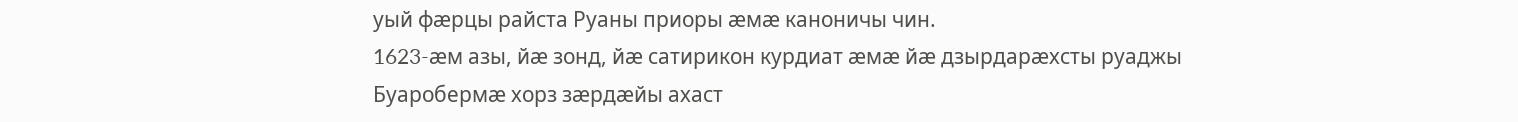уый фæрцы райста Руаны приоры æмæ каноничы чин.
1623-æм азы, йæ зонд, йæ сатирикон курдиат æмæ йæ дзырдарæхсты руаджы Буаробермæ хорз зæрдæйы ахаст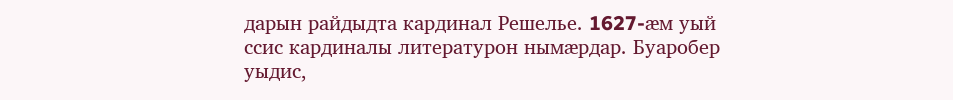дарын райдыдта кардинал Решелье. 1627-æм уый ссис кардиналы литературон нымæрдар. Буаробер уыдис,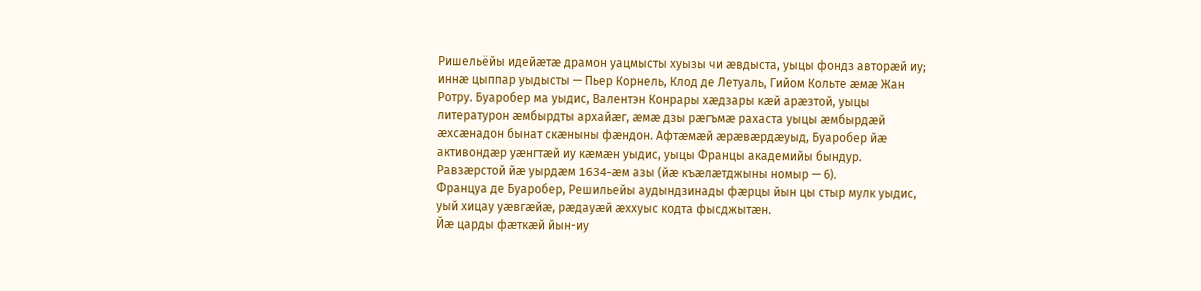Ришельёйы идейæтæ драмон уацмысты хуызы чи æвдыста, уыцы фондз авторæй иу; иннæ цыппар уыдысты — Пьер Корнель, Клод де Летуаль, Гийом Кольте æмæ Жан Ротру. Буаробер ма уыдис, Валентэн Конрары хæдзары кæй арæзтой, уыцы литературон æмбырдты архайæг, æмæ дзы рæгъмæ рахаста уыцы æмбырдæй æхсæнадон бынат скæныны фæндон. Афтæмæй æрæвæрдæуыд, Буаробер йæ активондæр уæнгтæй иу кæмæн уыдис, уыцы Францы академийы бындур. Равзæрстой йæ уырдæм 1634-æм азы (йæ къæлæтджыны номыр — 6).
Француа де Буаробер, Решильейы аудындзинады фæрцы йын цы стыр мулк уыдис, уый хицау уæвгæйæ, рæдауæй æххуыс кодта фысджытæн.
Йæ царды фæткæй йын-иу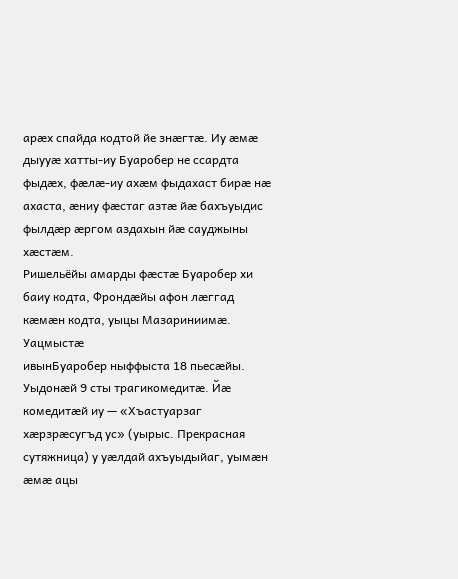арæх спайда кодтой йе знæгтæ. Иу æмæ дыууæ хатты-иу Буаробер не ссардта фыдæх, фæлæ-иу ахæм фыдахаст бирæ нæ ахаста, æниу фæстаг азтæ йæ бахъуыдис фылдæр æргом аздахын йæ сауджыны хæстæм.
Ришельёйы амарды фæстæ Буаробер хи баиу кодта, Фрондæйы афон лæггад кæмæн кодта, уыцы Мазариниимæ.
Уацмыстæ
ивынБуаробер ныффыста 18 пьесæйы. Уыдонæй 9 сты трагикомедитæ. Йæ комедитæй иу — «Хъастуарзаг хæрзрæсугъд ус» (уырыс. Прекрасная сутяжница) у уæлдай ахъуыдыйаг, уымæн æмæ ацы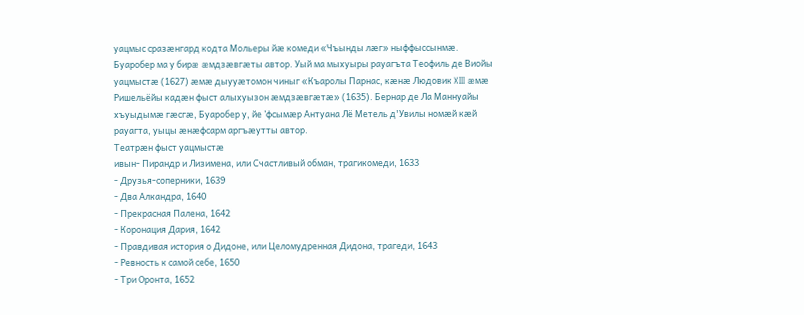уацмыс сразæнгард кодта Мольеры йæ комеди «Чъынды лæг» ныффыссынмæ.
Буаробер ма у бирæ æмдзæвгæты автор. Уый ма мыхуыры рауагъта Теофиль де Виойы уацмыстæ (1627) æмæ дыууæтомон чиныг «Къаролы Парнас, кæнæ Людовик XIII æмæ Ришельёйы кадæн фыст алыхуызон æмдзæвгæтæ» (1635). Бернар де Ла Маннуайы хъуыдымæ гæсгæ, Буаробер у, йе ’фсымæр Антуана Лё Метель д'Увилы номæй кæй рауагта, уыцы æнæфсарм аргъæутты автор.
Театрæн фыст уацмыстæ
ивын- Пирандр и Лизимена, или Счастливый обман, трагикомеди, 1633
- Друзья-соперники, 1639
- Два Алкандра, 1640
- Прекрасная Палена, 1642
- Коронация Дария, 1642
- Правдивая история о Дидоне, или Целомудренная Дидона, трагеди, 1643
- Ревность к самой себе, 1650
- Три Оронта, 1652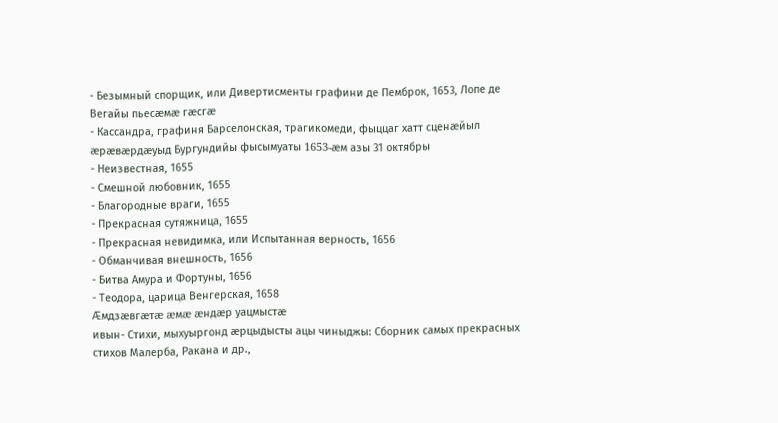- Безымный спорщик, или Дивертисменты графини де Пемброк, 1653, Лопе де Вегайы пьесæмæ гæсгæ
- Кассандра, графиня Барселонская, трагикомеди, фыццаг хатт сценæйыл æрæвæрдæуыд Бургундийы фысымуаты 1653-æм азы 31 октябры
- Неизвестная, 1655
- Смешной любовник, 1655
- Благородные враги, 1655
- Прекрасная сутяжница, 1655
- Прекрасная невидимка, или Испытанная верность, 1656
- Обманчивая внешность, 1656
- Битва Амура и Фортуны, 1656
- Теодора, царица Венгерская, 1658
Æмдзæвгæтæ æмæ æндæр уацмыстæ
ивын- Стихи, мыхуыргонд æрцыдысты ацы чиныджы: Сборник самых прекрасных стихов Малерба, Ракана и др.,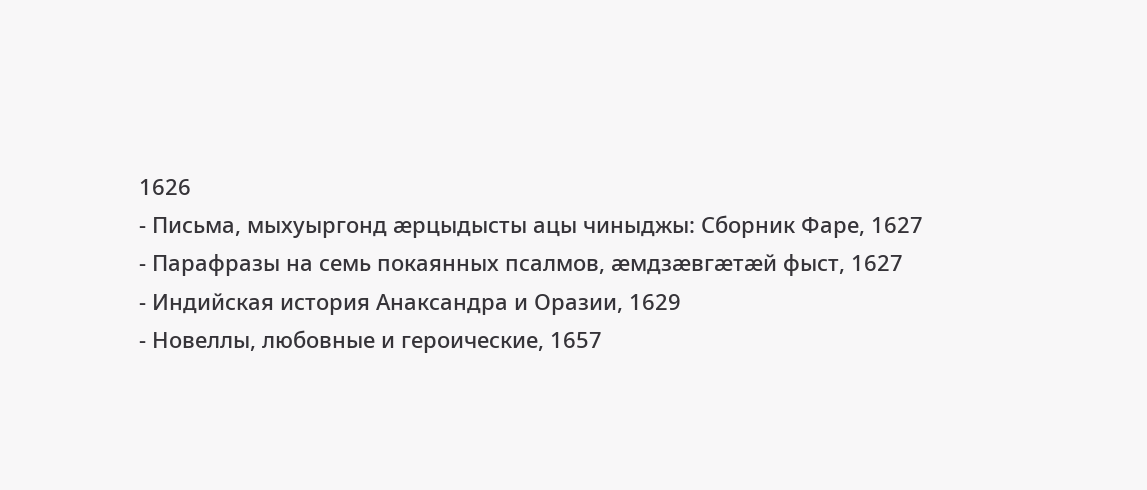1626
- Письма, мыхуыргонд æрцыдысты ацы чиныджы: Сборник Фаре, 1627
- Парафразы на семь покаянных псалмов, æмдзæвгæтæй фыст, 1627
- Индийская история Анаксандра и Оразии, 1629
- Новеллы, любовные и героические, 1657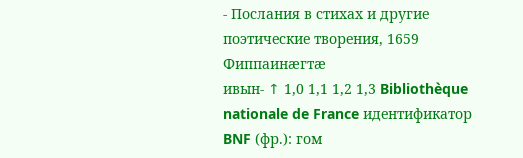- Послания в стихах и другие поэтические творения, 1659
Фиппаинæгтæ
ивын- ↑ 1,0 1,1 1,2 1,3 Bibliothèque nationale de France идентификатор BNF (фр.): гом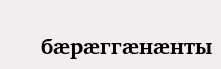бæрæггæнæнты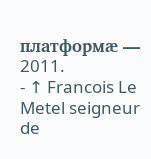платформæ — 2011.
- ↑ Francois Le Metel seigneur de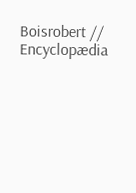Boisrobert // Encyclopædia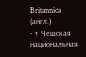Britannica (англ.)
- ↑ Чешская национальная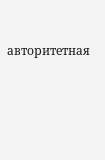авторитетная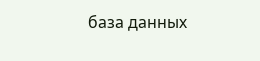база данных